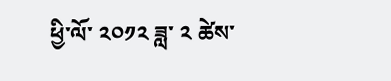ཕྱི་ལོ་ ༢༠༡༢ ཟླ་ ༢ ཚེས་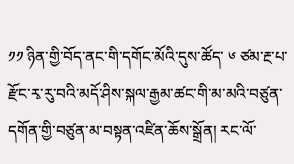༡༡ ཉིན་གྱི་བོད་ནང་གི་དགོང་མོའི་དུས་ཚོད་ ༦ ཙམ་རྔ་པ་རྫོང་རྭ་རུ་བའི་མདོ་ཤིས་སྐལ་རྒྱམ་ཚང་གི་མ་མའི་བཙུན་དགོན་གྱི་བཙུན་མ་བསྟན་འཛིན་ཆོས་སྒྲོན། རང་ལོ་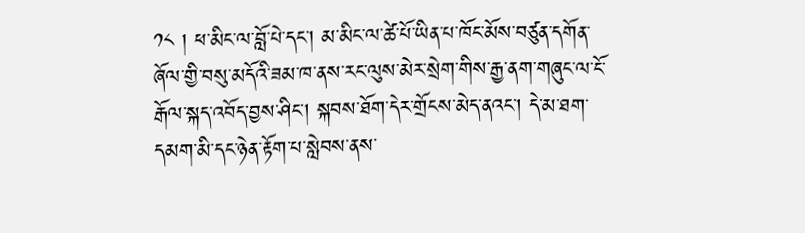༡༨ ། ཕ་མིང་ལ་བློ་པེ་དང་། མ་མིང་ལ་ཚེ་པོ་ཡིན་པ་ཁོང་མོས་བཙུན་དགོན་ཞོལ་གྱི་བསུ་མདོའི་ཟམ་ཁ་ནས་རང་ལུས་མེར་སྲེག་གིས་རྒྱ་ནག་གཞུང་ལ་ངོ་རྒོལ་སྐད་འབོད་བྱས་ཤིང་། སྐབས་ཐོག་དེར་གྲོངས་མེད་ནའང་། དེ་མ་ཐག་དམག་མི་དང་ཉེན་རྟོག་པ་སླེབས་ནས་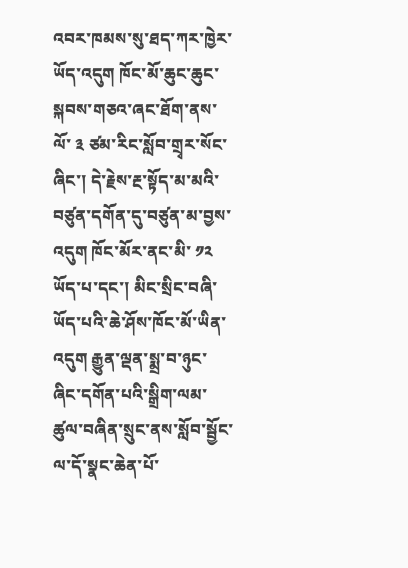འབར་ཁམས་སུ་ཐད་ཀར་ཁྱེར་ཡོད་འདུག ཁོང་མོ་ཆུང་ཆུང་སྐབས་གཅའ་ཞང་ཐོག་ནས་ལོ་ ༣ ཙམ་རིང་སློབ་གྲྭར་སོང་ཞིང་། དེ་རྗེས་རྔ་སྟོད་མ་མའི་བཙུན་དགོན་དུ་བཙུན་མ་བྱས་འདུག ཁོང་མོར་ནང་མི་ ༡༢ ཡོད་པ་དང་། མིང་སྲིང་བཞི་ཡོད་པའི་ཆེ་ཤོས་ཁོང་མོ་ཡིན་འདུག རྒྱུན་ལྡན་སྨྲ་བ་ཉུང་ཞིང་དགོན་པའི་སྒྲིག་ལམ་ཚུལ་བཞིན་སྲུང་ནས་སློབ་སྦྱོང་ལ་དོ་སྣང་ཆེན་པོ་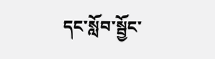དང་སློབ་སྦྱོང་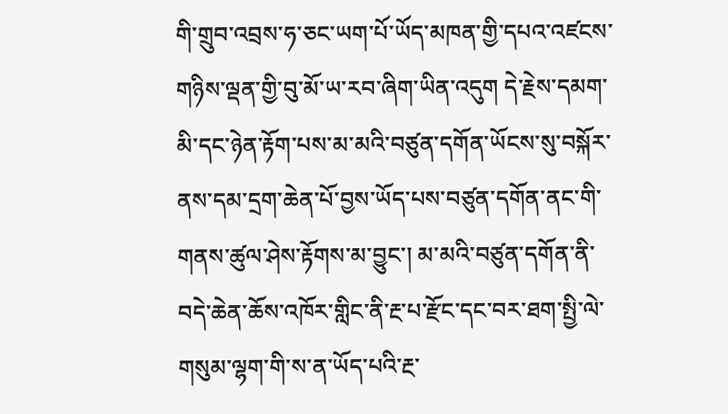གི་གྲུབ་འབྲས་ཧ་ཅང་ཡག་པོ་ཡོད་མཁན་གྱི་དཔའ་འཛངས་གཉིས་ལྡན་གྱི་བུ་མོ་ཡ་རབ་ཞིག་ཡིན་འདུག དེ་རྗེས་དམག་མི་དང་ཉེན་རྟོག་པས་མ་མའི་བཙུན་དགོན་ཡོངས་སུ་བསྐོར་ནས་དམ་དྲག་ཆེན་པོ་བྱས་ཡོད་པས་བཙུན་དགོན་ནང་གི་གནས་ཚུལ་ཤེས་རྟོགས་མ་བྱུང་། མ་མའི་བཙུན་དགོན་ནི་བདེ་ཆེན་ཆོས་འཁོར་གླིང་ནི་རྔ་པ་རྫོང་དང་བར་ཐག་སྤྱི་ལེ་གསུམ་ལྷག་གི་ས་ན་ཡོད་པའི་རྔ་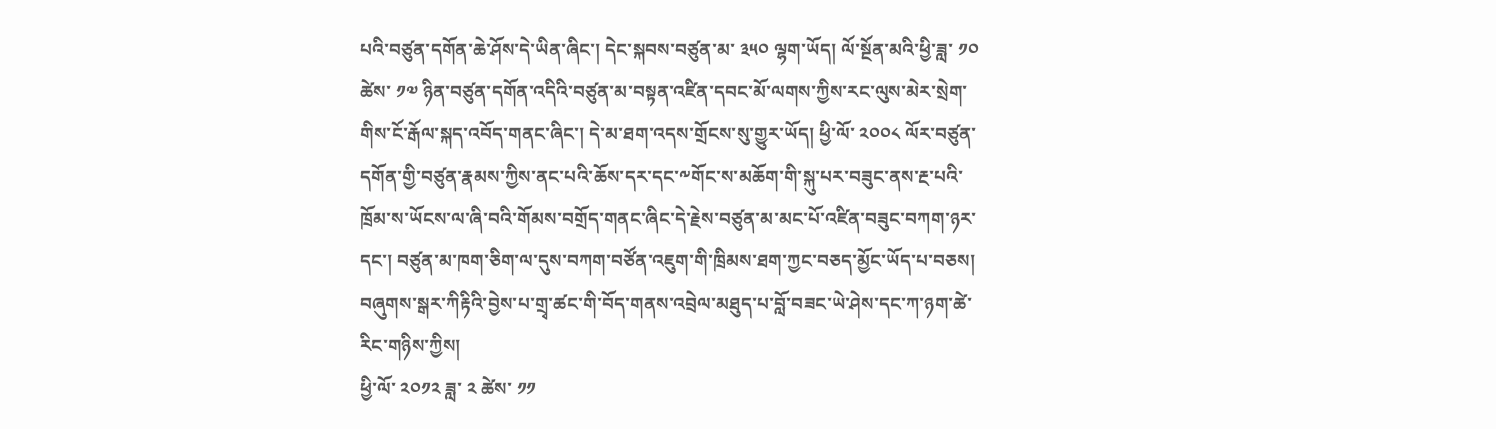པའི་བཙུན་དགོན་ཆེ་ཤོས་དེ་ཡིན་ཞིང་། དེང་སྐབས་བཙུན་མ་ ༣༥༠ ལྷག་ཡོད། ལོ་སྔོན་མའི་ཕྱི་ཟླ་ ༡༠ ཚེས་ ༡༧ ཉིན་བཙུན་དགོན་འདིའི་བཙུན་མ་བསྟན་འཛིན་དབང་མོ་ལགས་ཀྱིས་རང་ལུས་མེར་སྲེག་གིས་ངོ་རྒོལ་སྐད་འབོད་གནང་ཞིང་། དེ་མ་ཐག་འདས་གྲོངས་སུ་གྱུར་ཡོད། ཕྱི་ལོ་ ༢༠༠༨ ལོར་བཙུན་དགོན་གྱི་བཙུན་རྣམས་ཀྱིས་ནང་པའི་ཆོས་དར་དང་༸གོང་ས་མཆོག་གི་སྐུ་པར་བཟུང་ནས་རྔ་པའི་ཁྲོམ་ས་ཡོངས་ལ་ཞི་བའི་གོམས་བགྲོད་གནང་ཞིང་དེ་རྗེས་བཙུན་མ་མང་པོ་འཛིན་བཟུང་བཀག་ཉར་དང་། བཙུན་མ་ཁག་ཅིག་ལ་དུས་བཀག་བཙོན་འཇུག་གི་ཁྲིམས་ཐག་ཀྱང་བཅད་མྱོང་ཡོད་པ་བཅས།
བཞུགས་སྒར་ཀིརྟིའི་བྱེས་པ་གྲྭ་ཚང་གི་བོད་གནས་འབྲེལ་མཐུད་པ་བློ་བཟང་ཡེ་ཤེས་དང་ཀ་ཉག་ཚེ་རིང་གཉིས་ཀྱིས།
ཕྱི་ལོ་ ༢༠༡༢ ཟླ་ ༢ ཚེས་ ༡༡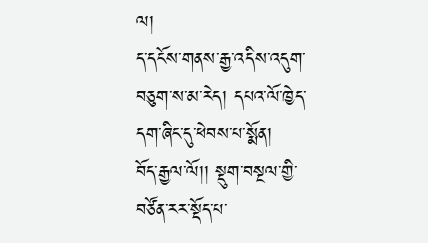ལ།
ད་དངོས་གནས་རྒྱ་འདིས་འདུག་བཅུག་ས་མ་རེད། དཔའ་ལོ་ཁྱེད་དག་ཞིང་དུ་ཕེབས་པ་སྨོན།
བོད་རྒྱལ་ལོ།། སྡུག་བསྔལ་གྱི་བཙོན་རར་སྡོད་པ་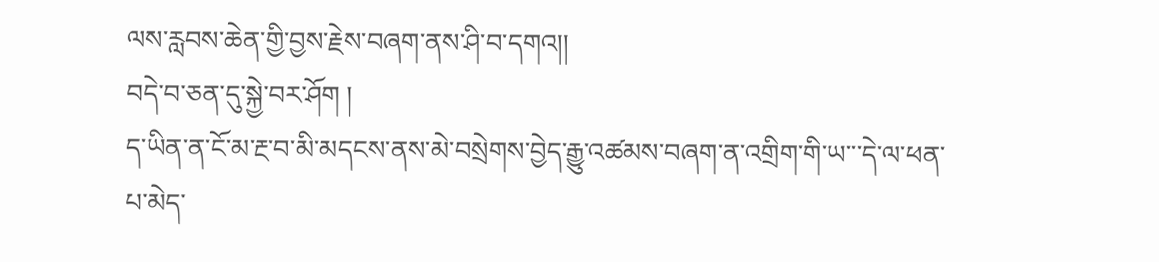ལས་རླབས་ཆེན་གྱི་བྱས་རྗེས་བཞག་ནས་ཤི་བ་དགའ།།
བདེ་བ་ཅན་དུ་སྐྱེ་བར་ཤོག །
ད་ཡིན་ན་ངོ་མ་རྔ་བ་མི་མདངས་ནས་མེ་བསྲེགས་བྱེད་རྒྱུ་འཚམས་བཞག་ན་འགྲིག་གི་ཡ་་་དེ་ལ་ཕན་པ་མེད་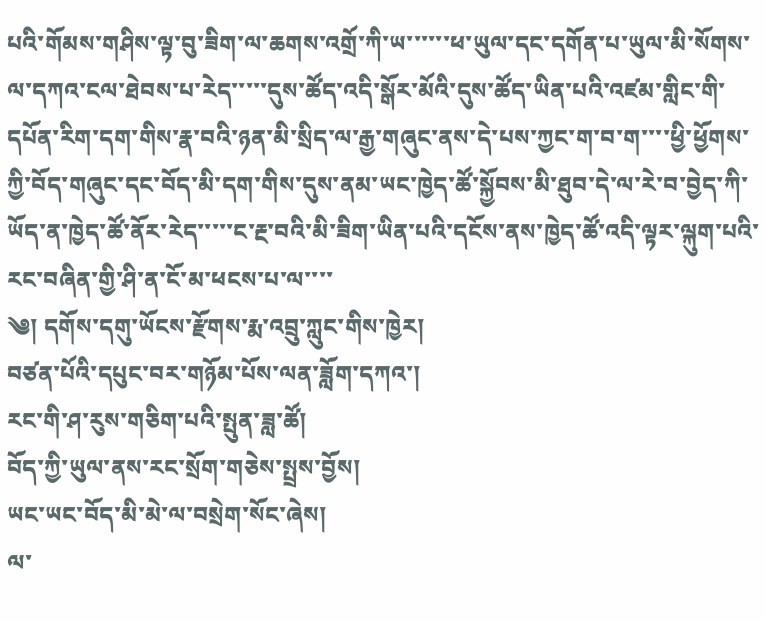པའི་གོམས་གཤིས་ལྟ་བུ་ཟིག་ལ་ཆགས་འགྲོ་ཀི་ཡ་་་་་་ཕ་ཡུལ་དང་དགོན་པ་ཡུལ་མི་སོགས་ལ་དཀའ་ངལ་ཐེབས་པ་རེད་་་་་དུས་ཚོད་འདི་སྒོར་མོའི་དུས་ཚོད་ཡིན་པའི་འཛམ་གླིང་གི་དཔོན་རིག་དག་གིས་རྣ་བའི་ཉན་མི་སྲིད་ལ་རྒྱ་གཞུང་ནས་དེ་པས་ཀྱང་ག་བ་ག་་་་ཕྱི་ཕྱོགས་ཀྱི་བོད་གཞུང་དང་བོད་མི་དག་གིས་དུས་ནམ་ཡང་ཁྱེད་ཚོ་སྐྱོབས་མི་ཐུབ་དེ་ལ་རེ་བ་བྱེད་ཀི་ཡོད་ན་ཁྱེད་ཚོ་ནོར་རེད་་་་་ང་རྔ་བའི་མི་ཟིག་ཡིན་པའི་དངོས་ནས་ཁྱེད་ཚོ་འདི་ལྟར་ལྐུག་པའི་རང་བཞིན་གྱི་ཤི་ན་ངོ་མ་ཕངས་པ་ལ་་་་
༄། དགོས་དགུ་ཡོངས་རྫོགས་རྨ་འབྲུ་ཀླུང་གིས་ཁྱེར།
བཙན་པོའི་དཔུང་བར་གཉོམ་པོས་ལན་ཟློག་དཀའ་།
རང་གི་ཤ་རུས་གཅིག་པའི་སྤུན་ཟླ་ཚོ།
བོད་ཀྱི་ཡུལ་ནས་རང་སྲོག་གཅེས་སྤྲས་བྱོས།
ཡང་ཡང་བོད་མི་མེ་ལ་བསྲེག་སོང་ཞེས།
ལ་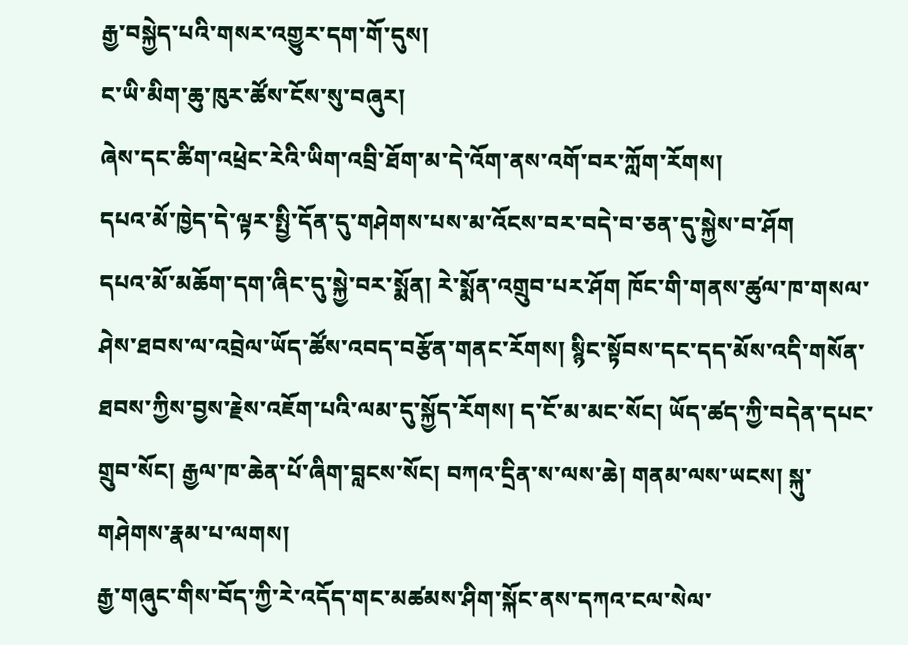རྒྱ་བསྐྱེད་པའི་གསར་འགྱུར་དག་གོ་དུས།
ང་ཡི་མིག་ཆུ་ཁུར་ཚོས་ངོས་སུ་བཞུར།
ཞེས་དང་ཚིག་འཕྲེང་རེའི་ཡིག་འབྲི་ཐོག་མ་དེ་འོག་ནས་འགོ་བར་ཀློག་རོགས།
དཔའ་མོ་ཁྱེད་དེ་ལྟར་སྤྱི་དོན་དུ་གཤེགས་པས་མ་འོངས་བར་བདེ་བ་ཅན་དུ་སྐྱེས་བ་ཤོག
དཔའ་མོ་མཆོག་དག་ཞིང་དུ་སྐྱེ་བར་སྨོན། རེ་སྨོན་འགྲུབ་པར་ཤོག ཁོང་གི་གནས་ཚུལ་ཁ་གསལ་ཤེས་ཐབས་ལ་འབྲེལ་ཡོད་ཚོས་འབད་བརྩོན་གནང་རོགས། སྙིང་སྟོབས་དང་དད་མོས་འདི་གསོན་ཐབས་ཀྱིས་བྱས་རྗེས་འཇོག་པའི་ལམ་དུ་སྐྱོད་རོགས། ད་ངོ་མ་མང་སོང། ཡོད་ཚད་ཀྱི་བདེན་དཔང་གྲུབ་སོང། རྒྱལ་ཁ་ཆེན་པོ་ཞིག་བླངས་སོང། བཀའ་དྲིན་ས་ལས་ཆེ། གནམ་ལས་ཡངས། སྐུ་གཤེགས་རྣམ་པ་ལགས།
རྒྱ་གཞུང་གིས་བོད་ཀྱི་རེ་འདོད་གང་མཚམས་ཤིག་སྐོང་ནས་དཀའ་ངལ་སེལ་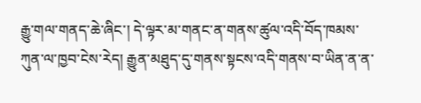རྒྱུ་གལ་གནད་ཆེ་ཞིང་། དེ་ལྟར་མ་གནང་ན་གནས་ཚུལ་འདི་བོད་ཁམས་ཀུན་ལ་ཁྱབ་ངེས་རེད། རྒྱུན་མཐུད་དུ་གནས་སྟངས་འདི་གནས་བ་ཡིན་ན་ན་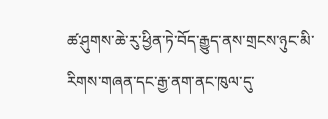ཚ་ཤུགས་ཆེ་རུ་ཕྱིན་ཏེ་བོད་རྒྱུད་ནས་གྲངས་ཉུང་མི་རིགས་གཞན་དང་རྒྱ་ནག་ནང་ཁུལ་དུ་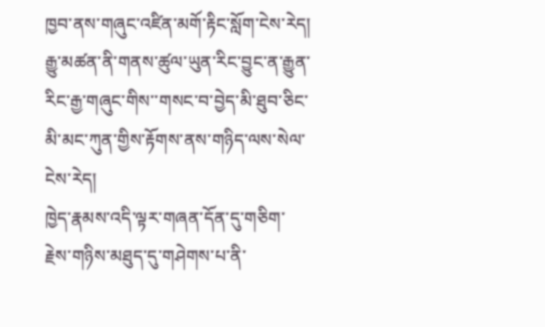ཁྱབ་ནས་གཞུང་འཛིན་མགོ་རྟིང་སློག་ངེས་རེད། རྒྱུ་མཚན་ནི་གནས་ཚུལ་ཡུན་རིང་བྱུང་ན་རྒྱུན་རིང་རྒྱ་གཞུང་གིས་་གསང་བ་བྱེད་མི་ཐུབ་ཅིང་མི་མང་ཀུན་གྱིས་རྟོགས་ནས་གཉིད་ལས་སེལ་ངེས་རེད།
ཁྱེད་རྣམས་འདི་ལྟར་གཞན་དོན་དུ་གཅིག་རྗེས་གཉིས་མཐུད་དུ་གཤེགས་པ་ནི་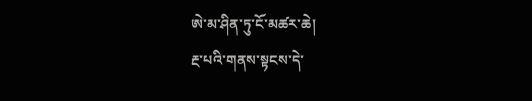ཨེ་མ་ཤིན་ཏུ་ངོ་མཚར་ཆེ།
རྔ་པའི་གནས་སྟངས་དེ་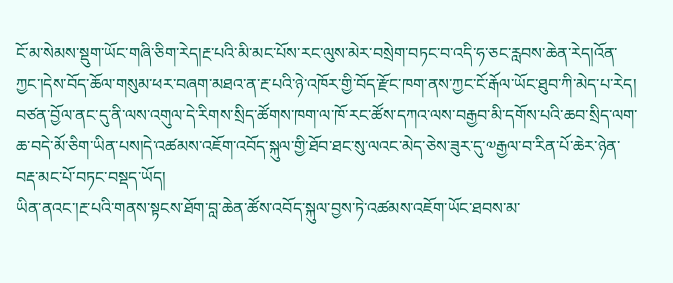ངོ་མ་སེམས་སྡུག་ཡོང་གཞི་ཅིག་རེད།རྔ་པའི་མི་མང་པོས་རང་ལུས་མེར་བསྲེག་བཏང་བ་འདི་ཧ་ཅང་རླབས་ཆེན་རེད།འོན་ཀྱང་།དེས་བོད་ཆོལ་གསུམ་ཕར་བཞག་མཐའ་ན་རྔ་པའི་ཉེ་འཁོར་གྱི་བོད་རྫོང་ཁག་ནས་ཀྱང་ངོ་རྒོལ་ཡོང་ཐུབ་ཀི་མེད་པ་རེད།
བཙན་བྱོལ་ནང་དུ་ནི་ལས་འགུལ་དེ་རིགས་སྲིད་ཚོགས་ཁག་ལ་ཁོ་རང་ཚོས་དཀའ་ལས་བརྒྱབ་མི་དགོས་པའི་ཆབ་སྲིད་ལག་ཆ་བདེ་མོ་ཅིག་ཡིན་པས།དེ་འཚམས་འཇོག་འབོད་སྐུལ་གྱི་ཐོབ་ཐང་སུ་ལའང་མེད་ཅེས་ཟུར་དུ་༧རྒྱལ་བ་རིན་པོ་ཆེར་ཉེན་བརྡ་མང་པོ་བཏང་བསྡད་ཡོད།
ཡིན་ནའང་།རྔ་པའི་གནས་སྟངས་ཐོག་བླ་ཆེན་ཚོས་འབོད་སྐུལ་བྱས་ཏེ་འཚམས་འཇོག་ཡོང་ཐབས་མ་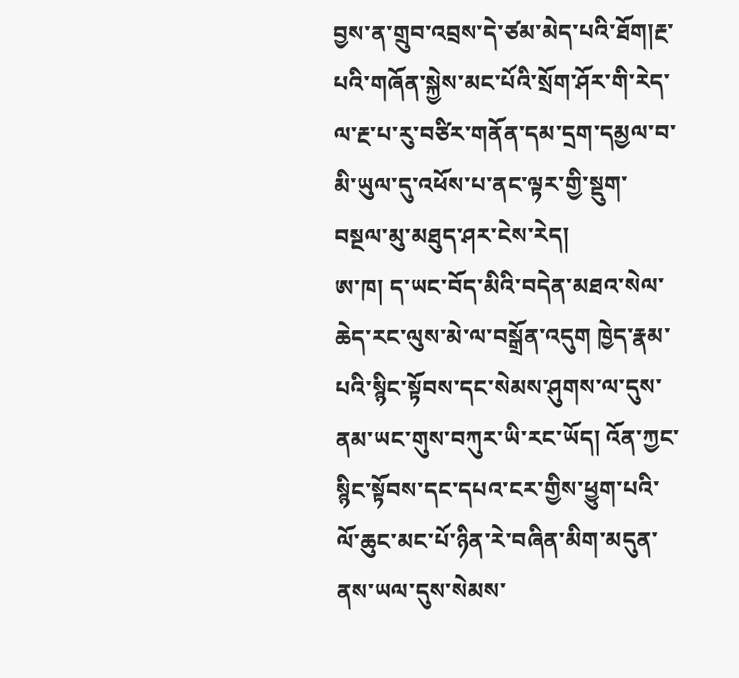བྱས་ན་གྲུབ་འབྲས་དེ་ཙམ་མེད་པའི་ཐོག།རྔ་པའི་གཞོན་སྐྱེས་མང་པོའི་སྲོག་ཤོར་གི་རེད་ལ་རྔ་པ་རུ་བཙིར་གནོན་དམ་དྲག་དམྱལ་བ་མི་ཡུལ་དུ་འཕོས་པ་ནང་ལྟར་གྱི་སྡུག་བསྔལ་མུ་མཐུད་ཤར་ངེས་རེད།
ཨ་ཁ། ད་ཡང་བོད་མིའི་བདེན་མཐའ་སེལ་ཆེད་རང་ལུས་མེ་ལ་བསྒྲོན་འདུག ཁྱེད་རྣམ་པའི་སྙིང་སྟོབས་དང་སེམས་ཤུགས་ལ་དུས་ནམ་ཡང་གུས་བཀུར་ཡི་རང་ཡོད། འོན་ཀྱང་སྙིང་སྟོབས་དང་དཔའ་ངར་གྱིས་ཕྱུག་པའི་ལོ་ཆུང་མང་པོ་ཉིན་རེ་བཞིན་མིག་མདུན་ནས་ཡལ་དུས་སེམས་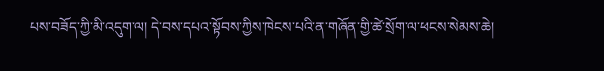པས་བཟོད་ཀྱི་མི་འདུག་ལ། དེ་བས་དཔའ་སྟོབས་ཀྱིས་ཁེངས་པའི་ན་གཞོན་གྱི་ཚེ་སྲོག་ལ་ཕངས་སེམས་ཆེ།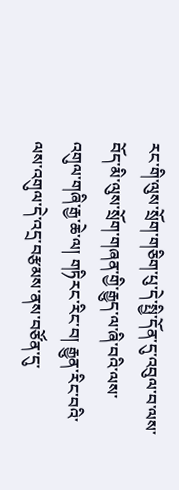རང་གི་ལུས་སྲོག་གཅིག་པུ་དེ་སྤྱི་དོན་དུ་འབུལ་བ་ལས་བོད་མི་ལུས་སྲོག་གཞན་གྱི་རྒྱུད་ལ་ཞི་བའི་ལས་འགུལ་གཞི་རྒྱ་ཆེ་ལ། གཏིརང་རིང་བ། རྒྱུན་རིང་བའི་ལས་འགུལ་དེ་འདྲ་བརྩམས་ནས་བཙོན་དུ་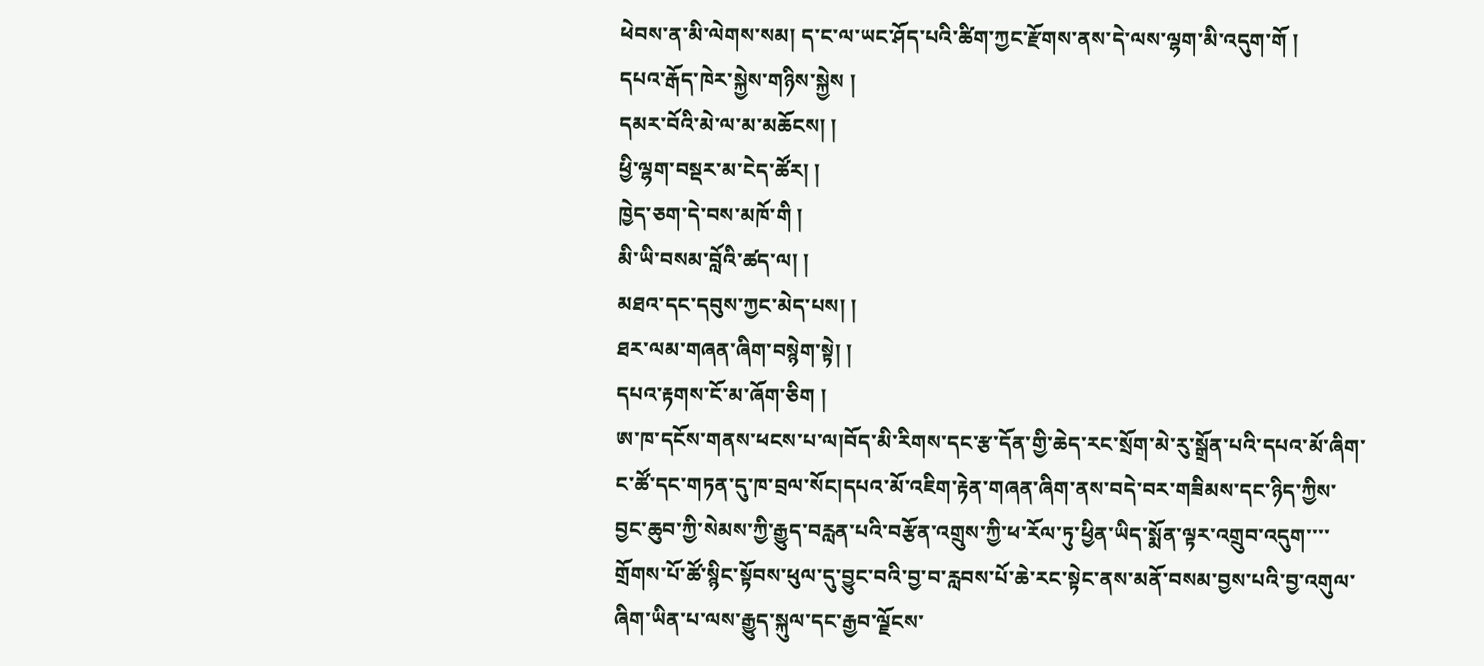ཕེབས་ན་མི་ལེགས་སམ། ད་ང་ལ་ཡང་ཤོད་པའི་ཚིག་ཀྱང་རྫོགས་ནས་དེ་ལས་ལྷག་མི་འདུག་གོ །
དཔའ་རྒོད་ཁེར་སྐྱེས་གཉིས་སྐྱེས །
དམར་བོའི་མེ་ལ་མ་མཆོངས། །
ཕྱི་ལྷག་བསྡར་མ་ངེད་ཚོར། །
ཁྱེད་ཅག་དེ་བས་མཁོ་གི །
མི་ཡི་བསམ་བློའི་ཚད་ལ། །
མཐའ་དང་དབུས་ཀྱང་མེད་པས། །
ཐར་ལམ་གཞན་ཞིག་བསྙེག་སྟེ། །
དཔའ་རྟགས་ངོ་མ་ཞོག་ཅིག །
ཨ་ཁ་དངོས་གནས་ཕངས་པ་ལ།བོད་མི་རིགས་དང་རྩ་དོན་གྱི་ཆེད་རང་སྲོག་མེ་རུ་སྒྲོན་པའི་དཔའ་མོ་ཞིག་ང་ཚོ་དང་གཏན་དུ་ཁ་བྲལ་སོང།དཔའ་མོ་འཇིག་རྟེན་གཞན་ཞིག་ནས་བདེ་བར་གཟིམས་དང་ཉིད་ཀྱིས་བྱང་ཆུབ་ཀྱི་སེམས་ཀྱི་རྒྱུད་བརླན་པའི་བརྩོན་འགྲུས་ཀྱི་ཕ་རོལ་ཏུ་ཕྱིན་ཡིད་སྨོན་ལྟར་འགྲུབ་འདུག་་་་གྲོགས་པོ་ཚོ་སྙིང་སྟོབས་ཕུལ་དུ་བྱུང་བའི་བྱ་བ་རླབས་པོ་ཆེ་རང་སྟེང་ནས་མནོ་བསམ་བྱས་པའི་བྱ་འགུལ་ཞིག་ཡིན་པ་ལས་རྒྱུད་སྐུལ་དང་རྒྱབ་ལྗོངས་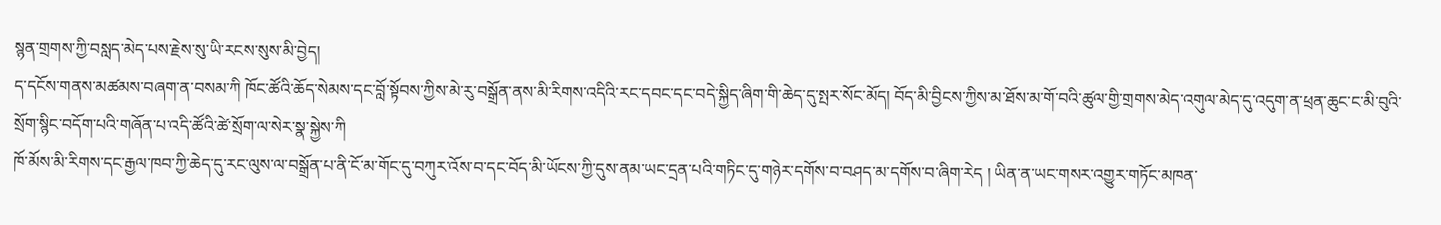སྙན་གྲགས་ཀྱི་བསླད་མེད་པས་རྗེས་སུ་ཡི་རངས་སུས་མི་བྱེད།
ད་དངོས་གནས་མཚམས་བཞག་ན་བསམ་ཀི ཁོང་ཚོའི་ཆོད་སེམས་དང་བློ་སྟོབས་ཀྱིས་མེ་རུ་བསྒྲོན་ནས་མི་རིགས་འདིའི་རང་དབང་དང་བདེ་སྐྱིད་ཞིག་གི་ཆེད་དུ་སྤར་སོང་མོད། བོད་མི་བྱིངས་ཀྱིས་མ་ཐོས་མ་གོ་བའི་ཚུལ་གྱི་གྲགས་མེད་འགུལ་མེད་དུ་འདུག་ན་ཕྲན་ཆུང་ང་མི་བུའི་སྲོག་སྙིང་བདོག་པའི་གཞོན་པ་འདི་ཚོའི་ཚེ་སྲོག་ལ་སེར་སྣ་སྐྱེས་ཀི
ཁོ་མོས་མི་རིགས་དང་རྒྱལ་ཁབ་ཀྱི་ཆེད་དུ་རང་ལུས་ལ་བསྒྲོན་པ་ནི་ངོ་མ་གོང་དུ་བཀུར་འོས་བ་དང་བོད་མི་ཡོངས་ཀྱི་དུས་ནམ་ཡང་དྲན་པའི་གཏིང་དུ་གཉེར་དགོས་བ་བཤད་མ་དགོས་བ་ཞིག་རེད ། ཡིན་ན་ཡང་གསར་འགྱུར་གཏོང་མཁན་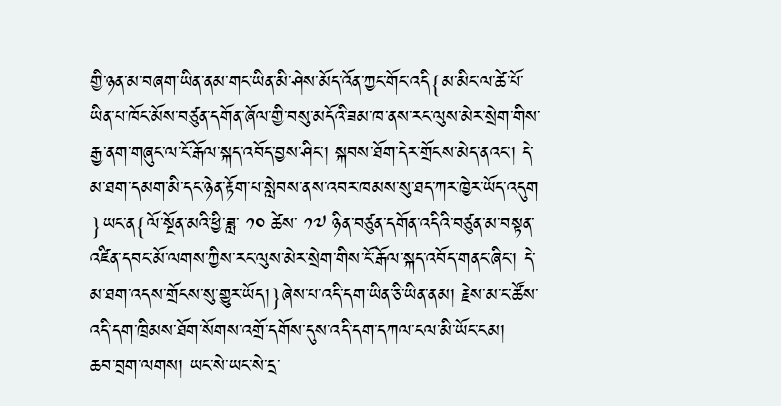གྱི་ཉན་མ་བཞག་ཡིན་ནམ་གང་ཡིན་མི་ཤེས་མོད་འོན་ཀྱང་གོང་འདི{མ་མིང་ལ་ཚེ་པོ་ཡིན་པ་ཁོང་མོས་བཙུན་དགོན་ཞོལ་གྱི་བསུ་མདོའི་ཟམ་ཁ་ནས་རང་ལུས་མེར་སྲེག་གིས་རྒྱ་ནག་གཞུང་ལ་ངོ་རྒོལ་སྐད་འབོད་བྱས་ཤིང་། སྐབས་ཐོག་དེར་གྲོངས་མེད་ནའང་། དེ་མ་ཐག་དམག་མི་དང་ཉེན་རྟོག་པ་སླེབས་ནས་འབར་ཁམས་སུ་ཐད་ཀར་ཁྱེར་ཡོད་འདུག }ཡང་ན{ལོ་སྔོན་མའི་ཕྱི་ཟླ་ ༡༠ ཚེས་ ༡༧ ཉིན་བཙུན་དགོན་འདིའི་བཙུན་མ་བསྟན་འཛིན་དབང་མོ་ལགས་ཀྱིས་རང་ལུས་མེར་སྲེག་གིས་ངོ་རྒོལ་སྐད་འབོད་གནང་ཞིང་། དེ་མ་ཐག་འདས་གྲོངས་སུ་གྱུར་ཡོད།}ཞེས་པ་འདི་དག་ཡིན་ཅི་ཡིན་ནམ། རྗེས་མ་ང་ཚོས་འདི་དག་ཁྲིམས་ཐོག་སོགས་འགྲོ་དགོས་དུས་འདི་དག་དཀལ་ངལ་མི་ཡོང་ངམ།
ཆབ་བྲག་ལགས། ཡང་སེ་ཡང་སེ་དྲ་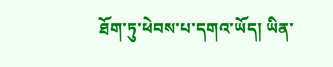ཐོག་ཏུ་ཕེབས་པ་དགའ་ཡོད། ཡིན་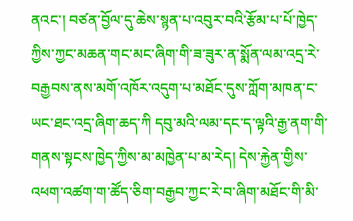ནའང་། བཙན་བྱོལ་དུ་ཆེས་སྙན་པ་འབུར་བའི་རྩོམ་པ་པོ་ཁྱེད་ཀྱིས་ཀྱང་མཆན་གང་མང་ཞིག་གི་ཟ་ཟུར་ན་སྨོན་ལམ་འདྲ་རེ་བརྒྱབས་ནས་མགོ་འཁོར་འདུག་པ་མཐོང་དུས་ཀློག་མཁན་ང་ཡང་ཐང་འདྲ་ཞིག་ཆད་ཀི དབུ་མའི་ལམ་དང་ད་ལྟའི་རྒྱ་ནག་གི་གནས་སྟངས་ཁྱེད་ཀྱིས་མ་མཁྱེན་པ་མ་རེད། དེས་རྐྱེན་གྱིས་འཕག་འཚག་ག་ཚོད་ཅིག་བརྒྱབ་ཀྱང་རེ་བ་ཞིག་མཐོང་གི་མི་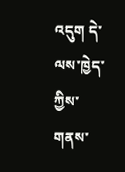འདུག དེ་ལས་ཁྱེད་ཀྱིས་གནས་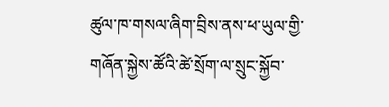ཚུལ་ཁ་གསལ་ཞིག་བྲིས་ནས་ཕ་ཡུལ་གྱི་གཞོན་སྐྱེས་ཚོའི་ཚེ་སྲོག་ལ་སྲུང་སྐྱོབ་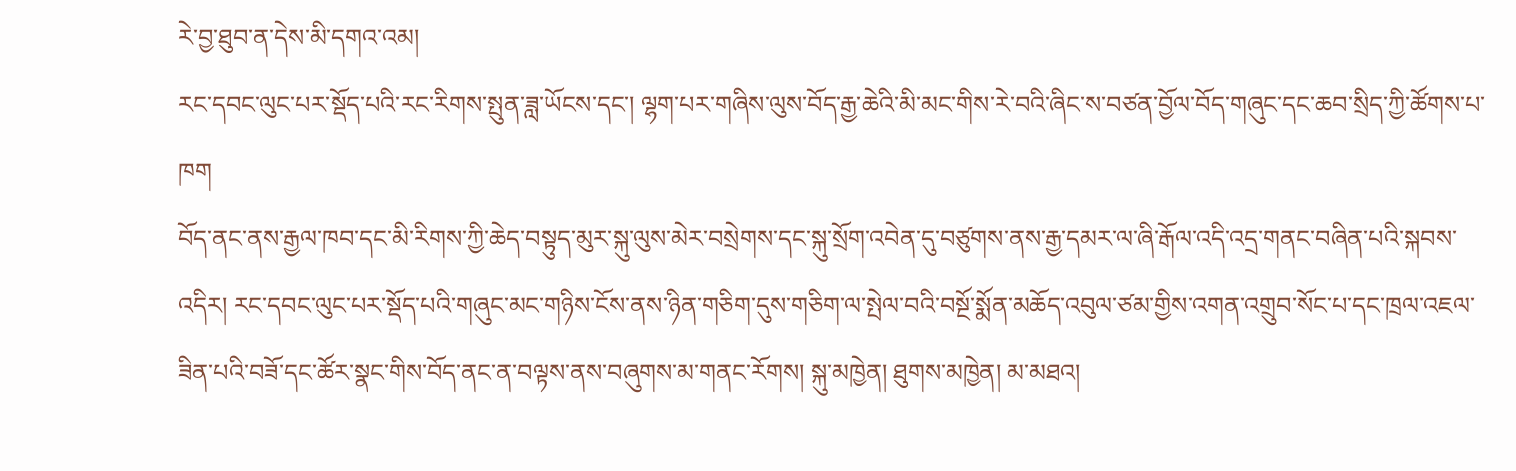རེ་བྱ་ཐུབ་ན་དེས་མི་དགའ་འམ།
རང་དབང་ལུང་པར་སྡོད་པའི་རང་རིགས་སྤུན་ཟླ་ཡོངས་དང་། ལྷག་པར་གཞིས་ལུས་བོད་རྒྱ་ཆེའི་མི་མང་གིས་རེ་བའི་ཞིང་ས་བཙན་བྱོལ་བོད་གཞུང་དང་ཆབ་སྲིད་ཀྱི་ཚོགས་པ་ཁག
བོད་ནང་ནས་རྒྱལ་ཁབ་དང་མི་རིགས་ཀྱི་ཆེད་བསྟུད་མུར་སྐུ་ལུས་མེར་བསྲེགས་དང་སྐུ་སྲོག་འབེན་དུ་བཙུགས་ནས་རྒྱ་དམར་ལ་ཞི་རྒོལ་འདི་འདྲ་གནང་བཞིན་པའི་སྐབས་འདིར། རང་དབང་ལུང་པར་སྡོད་པའི་གཞུང་མང་གཉིས་ངོས་ནས་ཉིན་གཅིག་དུས་གཅིག་ལ་སྤེལ་བའི་བསྔོ་སྨོན་མཆོད་འབུལ་ཙམ་གྱིས་འགན་འགྲུབ་སོང་པ་དང་ཁྲལ་འཇལ་ཟིན་པའི་བཟོ་དང་ཚོར་སྣང་གིས་བོད་ནང་ན་བལྟས་ནས་བཞུགས་མ་གནང་རོགས། སྐུ་མཁྱེན། ཐུགས་མཁྱེན། མ་མཐའ།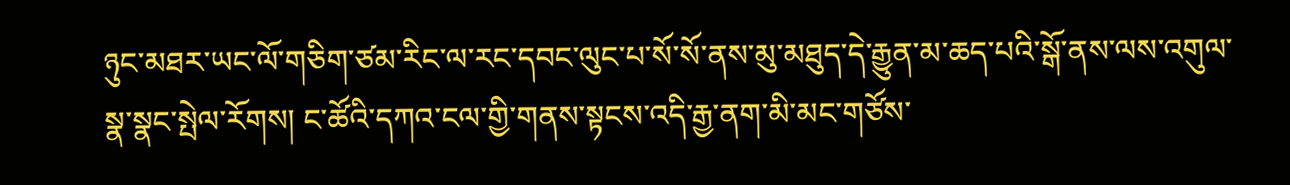ཉུང་མཐར་ཡང་ལོ་གཅིག་ཙམ་རིང་ལ་རང་དབང་ལུང་པ་སོ་སོ་ནས་མུ་མཐུད་དེ་རྒྱུན་མ་ཆད་པའི་སྒོ་ནས་ལས་འགུལ་སྣ་སྣང་སྤེལ་རོགས། ང་ཚོའི་དཀའ་ངལ་གྱི་གནས་སྟངས་འདི་རྒྱ་ནག་མི་མང་གཙོས་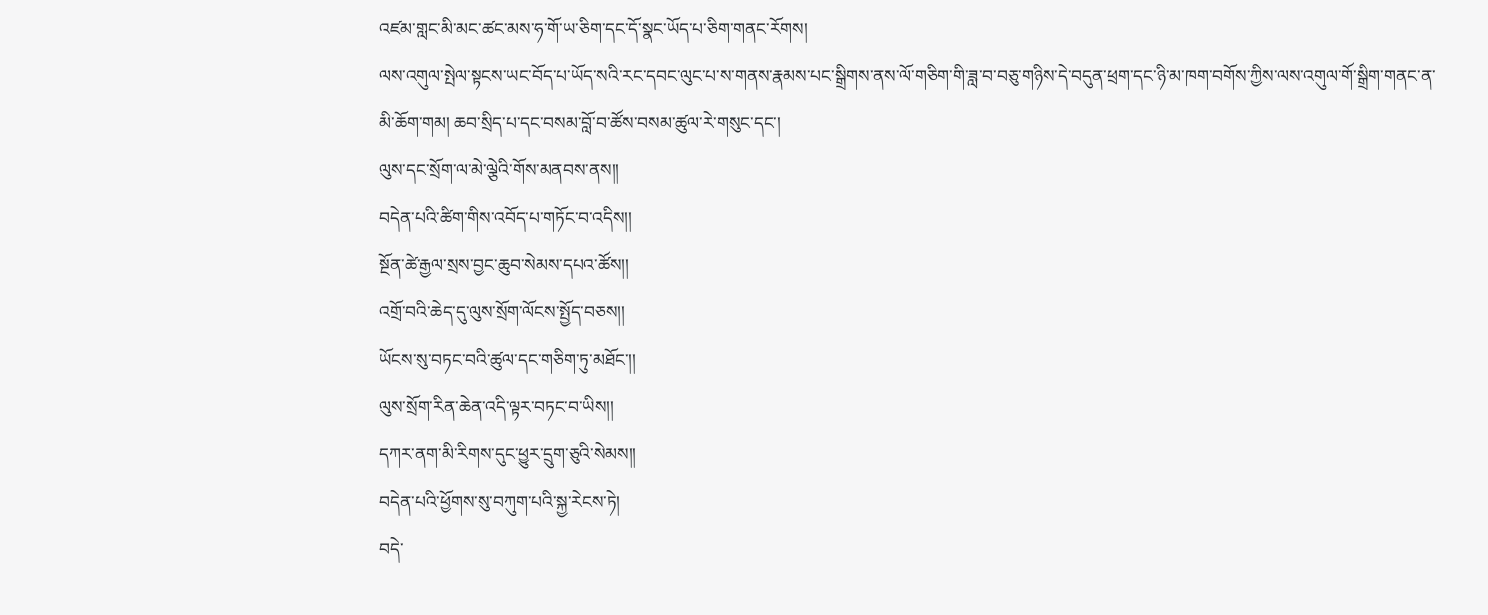འཛམ་གླང་མི་མང་ཚང་མས་ཧ་གོ་ཡ་ཅིག་དང་དོ་སྣང་ཡོད་པ་ཅིག་གནང་རོགས།
ལས་འགུལ་སྤེལ་སྟངས་ཡང་བོད་པ་ཡོད་སའི་རང་དབང་ལུང་པ་ས་གནས་རྣམས་པང་སྒྲིགས་ནས་ལོ་གཅིག་གི་ཟླ་བ་བཅུ་གཉིས་དེ་བདུན་ཕྲག་དང་ཉི་མ་ཁག་བགོས་ཀྱིས་ལས་འགུལ་གོ་སྒྲིག་གནང་ན་མི་ཆོག་གམ། ཆབ་སྲིད་པ་དང་བསམ་བློ་བ་ཚོས་བསམ་ཚུལ་རེ་གསུང་དང་།
ལུས་དང་སྲོག་ལ་མེ་ལྕེའི་གོས་མནབས་ནས།།
བདེན་པའི་ཚིག་གིས་འབོད་པ་གཏོང་བ་འདིས།།
སྔོན་ཚེ་རྒྱལ་སྲས་བྱང་ཆུབ་སེམས་དཔའ་ཚོས།།
འགྲོ་བའི་ཆེད་དུ་ལུས་སྲོག་ལོངས་སྤྱོད་བཅས།།
ཡོངས་སུ་བཏང་བའི་ཚུལ་དང་གཅིག་ཏུ་མཐོང་།།
ལུས་སྲོག་རིན་ཆེན་འདི་ལྟར་བཏང་བ་ཡིས།།
དཀར་ནག་མི་རིགས་དུང་ཕྱུར་དྲུག་ཅུའི་སེམས།།
བདེན་པའི་ཕྱོགས་སུ་བཀུག་པའི་སྐྱ་རེངས་ཏེ།
བདེ་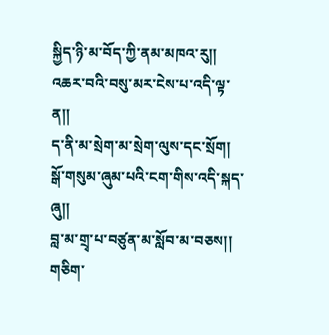སྐྱིད་ཉི་མ་བོད་ཀྱི་ནམ་མཁའ་རུ།།
འཆར་བའི་བསུ་མར་ངེས་པ་འདི་ལྟ་ན།།
ད་ནི་མ་སྲེག་མ་སྲེག་ལུས་དང་སྲོག།
སྒོ་གསུམ་ཞུམ་པའི་ངག་གིས་འདི་སྐད་ཞུ།།
བླ་མ་གྲྭ་པ་བཙུན་མ་སློབ་མ་བཅས།།
གཅིག་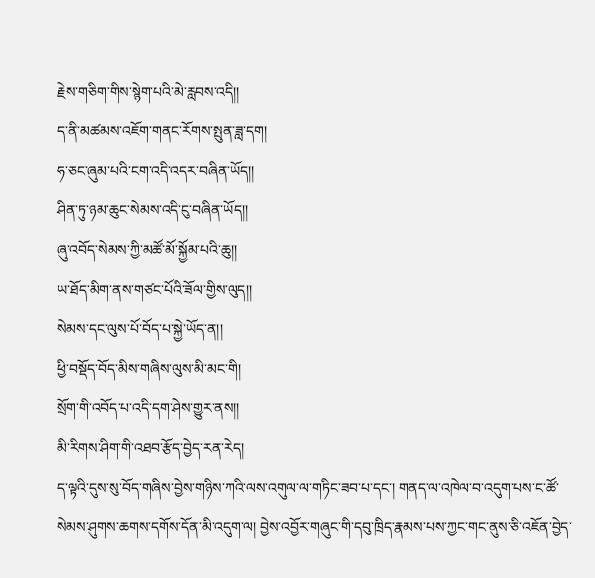རྗེས་གཅིག་གིས་སྙེག་པའི་མེ་རླབས་འདི།།
ད་ནི་མཚམས་འཇོག་གནང་རོགས་སྤུན་ཟླ་དག།
ཧ་ཅང་ཞུམ་པའི་ངག་འདི་འདར་བཞིན་ཡོད།།
ཤིན་ཏུ་ཉམ་ཆུང་སེམས་འདི་ངུ་བཞིན་ཡོད།།
ཞུ་འབོད་སེམས་ཀྱི་མཚོ་མོ་སྐྱོམ་པའི་ཆུ།།
ཡ་ཐོད་མིག་ནས་གཙང་པོའི་ཟོལ་གྱིས་ལུད།།
སེམས་དང་ལུས་པོ་བོད་པ་སྐྱེ་ཡོད་ན།།
ཕྱི་བསྡོད་བོད་མིས་གཞིས་ལུས་མི་མང་གི།
སྲོག་གི་འབོད་པ་འདི་དག་ཤེས་གྱུར་ནས།།
མི་རིགས་ཤིག་གི་འཐབ་རྩོད་བྱེད་རན་རེད།
ད་ལྟའི་དུས་སུ་བོད་གཞིས་བྱེས་གཉིས་ཀའི་ལས་འགུལ་ལ་གཏིང་ཟབ་པ་དང་། གནད་ལ་འཁེལ་བ་འདུག་པས་ང་ཚོ་སེམས་ཤུགས་ཆགས་དགོས་དོན་མི་འདུག་ལ། བྱེས་འབྱོར་གཞུང་གི་དབུ་ཁྲིད་རྣམས་པས་ཀྱང་གང་ནུས་ཅི་འཇོན་བྱེད་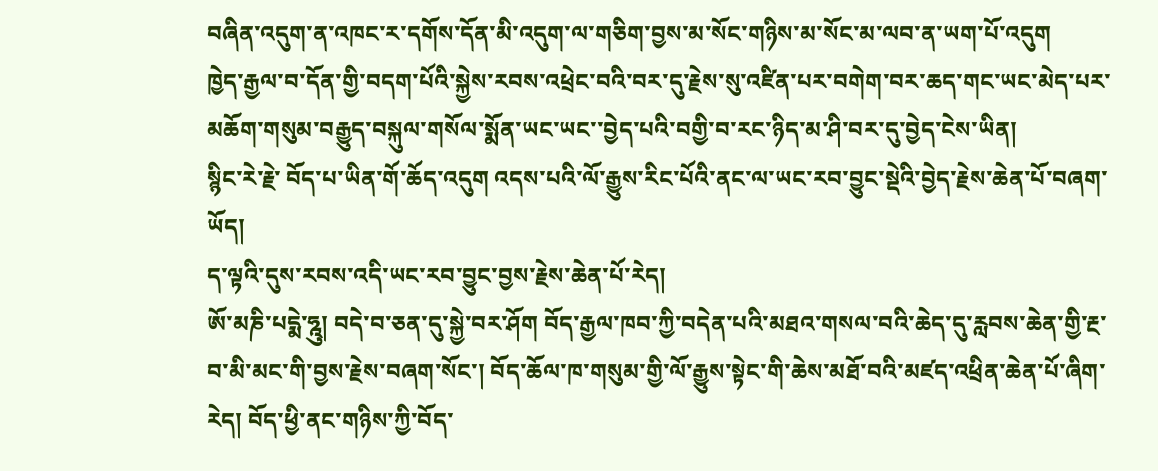བཞིན་འདུག་ན་འཁང་ར་དགོས་དོན་མི་འདུག་ལ་གཅིག་བྱས་མ་སོང་གཉིས་མ་སོང་མ་ལབ་ན་ཡག་པོ་འདུག
ཁྱེད་རྒྱལ་བ་དོན་གྱི་བདག་པོའི་སྐྱེས་རབས་འཕྲེང་བའི་བར་དུ་རྗེས་སུ་འཛིན་པར་བགེག་བར་ཆད་གང་ཡང་མེད་པར་མཆོག་གསུམ་བརྒྱུད་བསྐུལ་གསོལ་སྨོན་ཡང་ཡང་་བྱེད་པའི་བགྱི་བ་རང་ཉིད་མ་ཤི་བར་དུ་བྱེད་ངེས་ཡིན།
སྙིང་རེ་རྗེ་ བོད་པ་ཡིན་གོ་ཆོད་འདུག འདས་པའི་ལོ་རྒྱུས་རིང་པོའི་ནང་ལ་ཡང་རབ་བྱུང་སྡེའི་བྱེད་རྗེས་ཆེན་པོ་བཞག་ཡོད།
ད་ལྟའི་དུས་རབས་འདི་ཡང་རབ་བྱུང་བྱས་རྗེས་ཆེན་པོ་རེད།
ཨོ་མཎི་པདྨེ་ཧྰུ། བདེ་བ་ཅན་དུ་སྐྱེ་བར་ཤོག བོད་རྒྱལ་ཁབ་ཀྱི་བདེན་པའི་མཐའ་གསལ་བའི་ཆེད་དུ་རླབས་ཆེན་གྱི་རྔ་བ་མི་མང་གི་བྱས་རྗེས་བཞག་སོང་། བོད་ཆོལ་ཁ་གསུམ་གྱི་ལོ་རྒྱུས་སྟེང་གི་ཆེས་མཐོ་བའི་མཛད་འཕྲིན་ཆེན་པོ་ཞིག་རེད། བོད་ཕྱི་ནང་གཉིས་ཀྱི་བོད་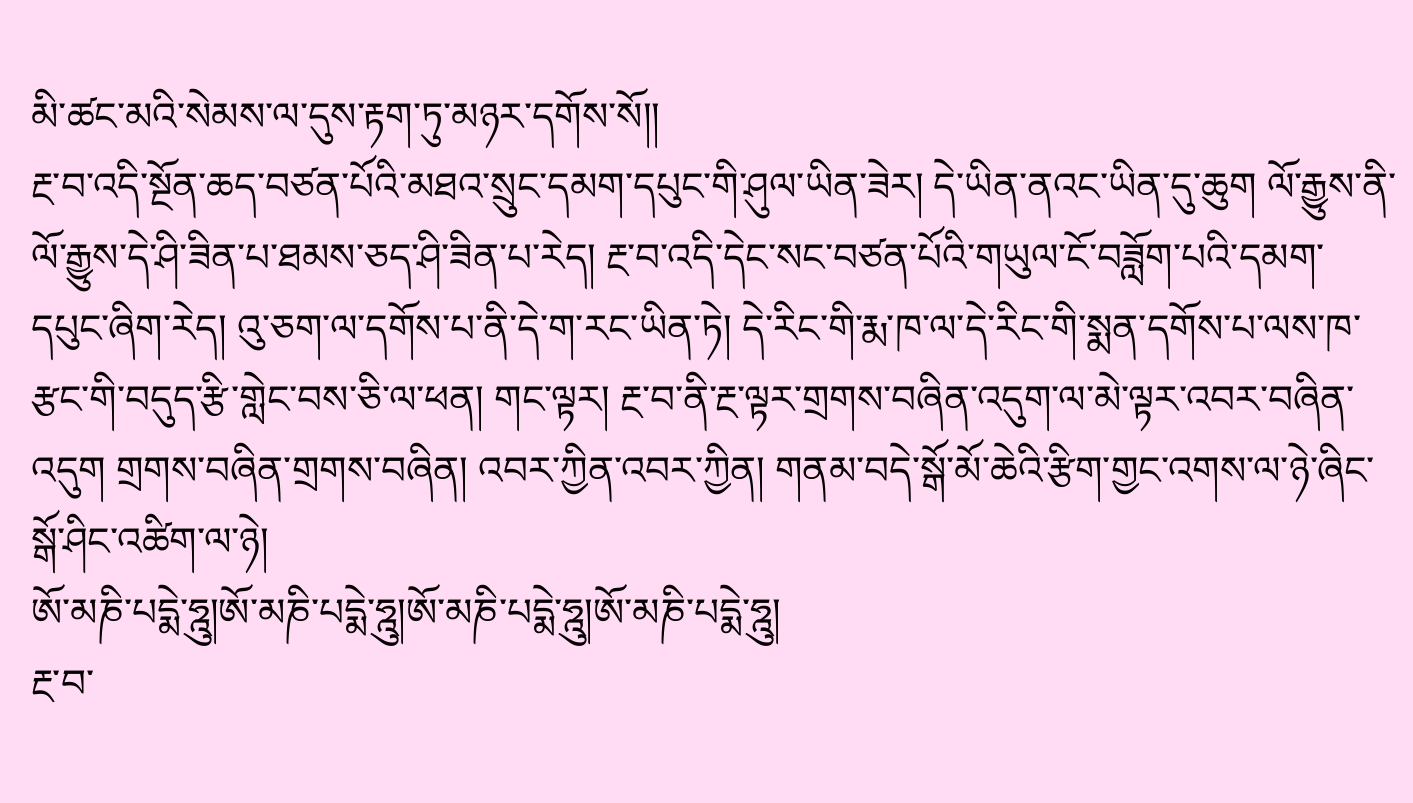མི་ཚང་མའི་སེམས་ལ་དུས་རྟག་ཏུ་མཉར་དགོས་སོ།།
རྔ་བ་འདི་སྔོན་ཆད་བཙན་པོའི་མཐའ་སྲུང་དམག་དཔུང་གི་ཤུལ་ཡིན་ཟེར། དེ་ཡིན་ནའང་ཡིན་དུ་ཆུག ལོ་རྒྱུས་ནི་ལོ་རྒྱུས་དེ་ཤི་ཟིན་པ་ཐམས་ཅད་ཤི་ཟིན་པ་རེད། རྔ་བ་འདི་དེང་སང་བཙན་པོའི་གཡུལ་ངོ་བཟློག་པའི་དམག་དཔུང་ཞིག་རེད། འུ་ཅག་ལ་དགོས་པ་ནི་དེ་ག་རང་ཡིན་ཏེ། དེ་རིང་གི་རྨ་ཁ་ལ་དེ་རིང་གི་སྨན་དགོས་པ་ལས་ཁ་རྩང་གི་བདུད་རྩི་གླེང་བས་ཅི་ལ་ཕན། གང་ལྟར། རྔ་བ་ནི་རྔ་ལྟར་གྲགས་བཞིན་འདུག་ལ་མེ་ལྟར་འབར་བཞིན་འདུག གྲགས་བཞིན་གྲགས་བཞིན། འབར་ཀྱིན་འབར་ཀྱིན། གནམ་བདེ་སྒོ་མོ་ཆེའི་རྩིག་གྱང་འགས་ལ་ཉེ་ཞིང་སྒོ་ཤིང་འཚིག་ལ་ཉེ།
ཨོ་མཎི་པདྨེ་ཧྰུ།ཨོ་མཎི་པདྨེ་ཧྰུ།ཨོ་མཎི་པདྨེ་ཧྰུ།ཨོ་མཎི་པདྨེ་ཧྰུ།
རྔ་བ་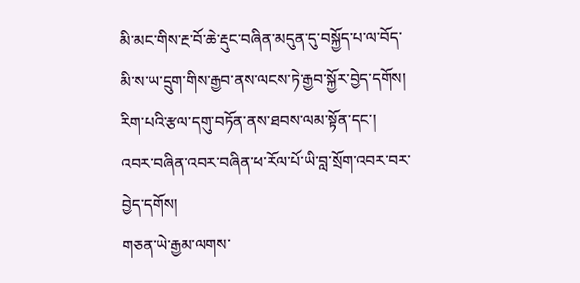མི་མང་གིས་རྔ་བོ་ཆེ་རྡུང་བཞིན་མདུན་དུ་བསྐྱོད་པ་ལ་བོད་མི་ས་ཡ་དྲུག་གིས་རྒྱབ་ནས་ལངས་ཏེ་རྒྱབ་སྐྱོར་བྱེད་དགོས། རིག་པའི་རྩལ་དགུ་བཏོན་ནས་ཐབས་ལམ་སྟོན་དང་། འབར་བཞིན་འབར་བཞིན་ཕ་རོལ་པོ་ཡི་བླ་སྲོག་འབར་བར་བྱེད་དགོས།
གཅན་ཡེ་རྒྱམ་ལགས་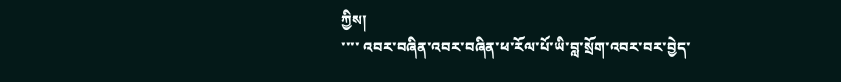ཀྱིས།
་་་་ འབར་བཞིན་འབར་བཞིན་ཕ་རོལ་པོ་ཡི་བླ་སྲོག་འབར་བར་བྱེད་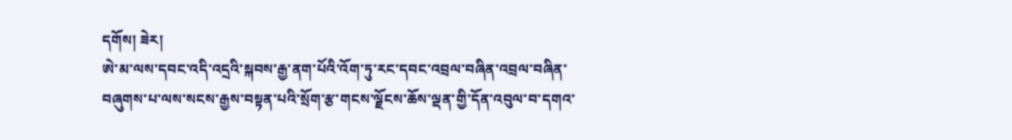དགོས། ཟེར།
ཨེ་མ་ལས་དབང་འདི་འདྲའི་སྐབས་རྒྱ་ནག་པོའི་འོག་ཏུ་རང་དབང་འབྲལ་བཞིན་འབྲལ་བཞིན་བཞུགས་པ་ལས་སངས་རྒྱས་བསྟན་པའི་སྲོག་རྩ་གངས་ལྗོངས་ཆོས་ལྡན་གྱི་དོན་འབུལ་བ་དགའ་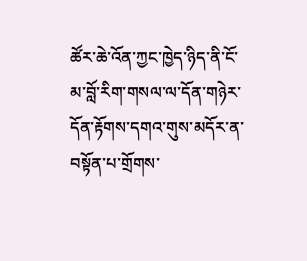ཚོར་ཆེ་འོན་ཀྱང་ཁྱེད་ཉིད་ནི་ངོ་མ་བློ་རིག་གསལ་ལ་དོན་གཉེར་དོན་རྟོགས་དགའ་གུས་མདོར་ན་བསྟོན་པ་གྲོགས་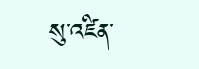སུ་འཛིན་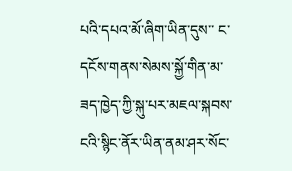པའི་དཔའ་མོ་ཞིག་ཡིན་དུས་་ ང་དངོས་གནས་སེམས་སྐྱོ་གིན་མ་ཟད་ཁྱེད་ཀྱི་སྐུ་པར་མཇལ་སྐབས་ངའི་སྙིང་ནོར་ཡིན་ནམ་ཤར་སོང་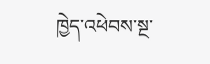ཁྱེད་འཕེབས་སྔ་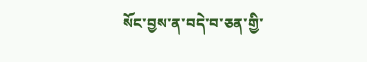སོང་བྱས་ན་བདེ་བ་ཅན་གྱི་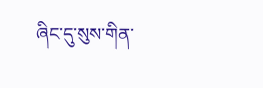ཞིང་དུ་སུས་གིན་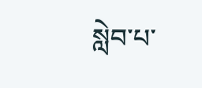སླེབ་པ་